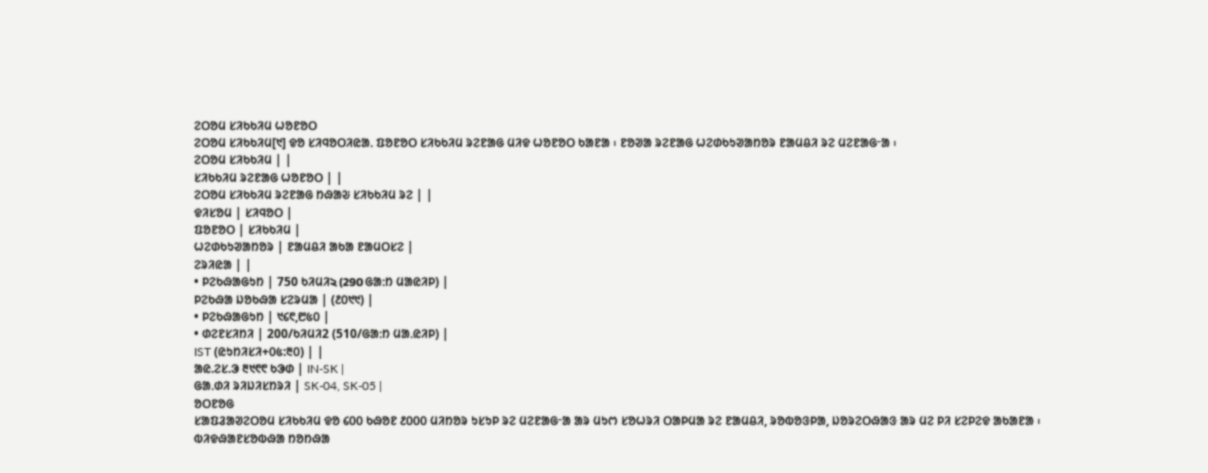ᱮᱛᱚᱢ ᱥᱤᱠᱠᱤᱢ ᱦᱚᱱᱚᱛ
ᱮᱛᱚᱢ ᱥᱤᱠᱠᱤᱢ[᱑] ᱫᱚ ᱥᱤᱧᱚᱛᱤᱭᱟᱹ ᱯᱚᱱᱚᱛ ᱥᱤᱠᱠᱤᱢ ᱨᱮᱱᱟᱜ ᱢᱤᱫ ᱦᱚᱱᱚᱛ ᱠᱟᱱᱟ ᱾ ᱱᱚᱣᱟ ᱨᱮᱱᱟᱜ ᱦᱮᱰᱠᱩᱣᱟᱴᱚᱨ ᱱᱟᱢᱪᱤ ᱨᱮ ᱢᱮᱱᱟᱜᱼᱟ ᱾
ᱮᱛᱚᱢ ᱥᱤᱠᱠᱤᱢ | |
ᱥᱤᱠᱠᱤᱢ ᱨᱮᱱᱟᱜ ᱦᱚᱱᱚᱛ | |
ᱮᱛᱚᱢ ᱥᱤᱠᱠᱤᱢ ᱨᱮᱱᱟᱜ ᱴᱷᱟᱶ ᱥᱤᱠᱠᱤᱢ ᱨᱮ | |
ᱫᱤᱥᱚᱢ | ᱥᱤᱧᱚᱛ |
ᱯᱚᱱᱚᱛ | ᱥᱤᱠᱠᱤᱢ |
ᱦᱮᱰᱠᱩᱣᱟᱴᱚᱨ | ᱱᱟᱢᱪᱤ ᱟᱠᱟ ᱱᱟᱢᱛᱥᱮ |
ᱮᱨᱤᱭᱟ | |
• ᱞᱮᱠᱷᱟᱜᱩᱴ | 750 ᱠᱤᱢᱤ২ (290 ᱜᱟᱺᱴ ᱢᱟᱭᱤᱞ) |
ᱞᱮᱠᱷᱟ ᱡᱚᱠᱷᱟ ᱥᱮᱨᱢᱟ | (᱒᱐᱑᱑) |
• ᱞᱮᱠᱷᱟᱜᱩᱴ | ᱑᱔᱖,᱘᱕᱐ |
• ᱰᱮᱱᱥᱤᱴᱤ | 200/ᱠᱤᱢᱤ2 (510/ᱜᱟᱺᱴ ᱢᱟᱹᱭᱤᱞ) |
IST (ᱭᱩᱴᱤᱥᱤ+᱐᱕:᱓᱐) | |
ᱟᱭ.ᱮᱥ.ᱳ ᱓᱑᱖᱖ ᱠᱳᱰ | IN-SK |
ᱜᱟᱹᱰᱤ ᱨᱤᱡᱤᱥᱴᱨᱤ | SK-04, SK-05 |
ᱚᱛᱱᱚᱜ
ᱥᱟᱯᱲᱟᱣᱮᱛᱚᱢ ᱥᱤᱠᱠᱤᱢ ᱫᱚ ᱔᱐᱐ ᱠᱷᱚᱱ ᱒᱐᱐᱐ ᱢᱤᱴᱚᱨ ᱩᱥᱩᱞ ᱨᱮ ᱢᱮᱱᱟᱜᱼᱟ ᱟᱨ ᱢᱩᱬ ᱥᱚᱦᱨᱤ ᱛᱟᱞᱢᱟ ᱨᱮ ᱱᱟᱢᱪᱤ, ᱨᱚᱵᱚᱝᱞᱟ, ᱡᱚᱨᱮᱛᱷᱟᱝ ᱟᱨ ᱢᱮ ᱞᱤ ᱥᱮᱞᱮᱫ ᱟᱠᱟᱱᱟ ᱾
ᱵᱤᱫᱷᱟᱱᱥᱚᱵᱷᱟ ᱴᱚᱴᱷᱟ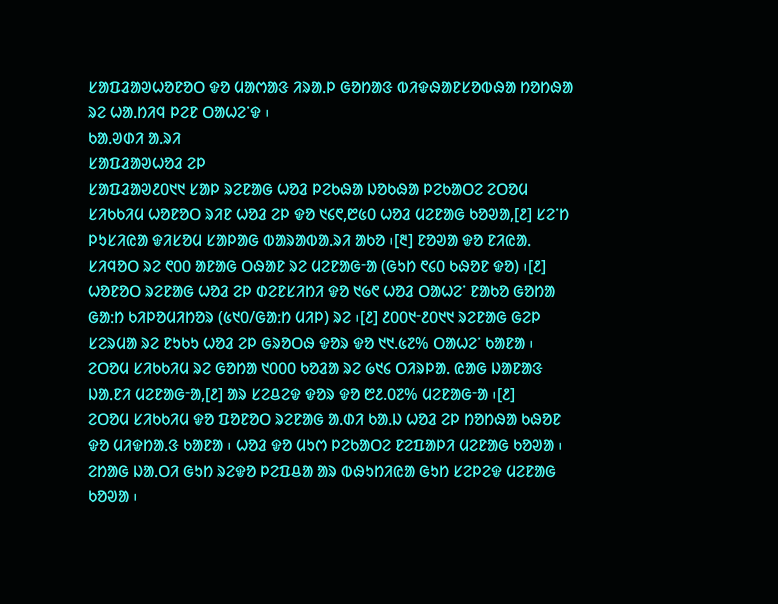ᱥᱟᱯᱲᱟᱣᱦᱚᱱᱚᱛ ᱫᱚ ᱢᱟᱬᱟᱝ ᱤᱨᱟᱹᱞ ᱜᱚᱴᱟᱝ ᱵᱤᱫᱷᱟᱱᱥᱚᱵᱷᱟ ᱴᱚᱴᱷᱟ ᱨᱮ ᱦᱟᱹᱴᱤᱧ ᱞᱮᱱ ᱛᱟᱦᱮᱸᱫ ᱾
ᱠᱟᱹᱣᱰᱤ ᱟᱹᱨᱤ
ᱥᱟᱯᱲᱟᱣᱦᱚᱲ ᱮᱞ
ᱥᱟᱯᱲᱟᱣ᱒᱐᱑᱑ ᱥᱟᱞ ᱨᱮᱱᱟᱜ ᱦᱚᱲ ᱞᱮᱠᱷᱟ ᱡᱚᱠᱷᱟ ᱞᱮᱠᱟᱛᱮ ᱮᱛᱚᱢ ᱥᱤᱠᱠᱤᱢ ᱦᱚᱱᱚᱛ ᱨᱤᱱ ᱦᱚᱲ ᱮᱞ ᱫᱚ ᱑᱔᱖,᱘᱕᱐ ᱦᱚᱲ ᱢᱮᱱᱟᱜ ᱠᱚᱣᱟ,[᱒] ᱥᱮᱸᱴ ᱞᱩᱥᱤᱭᱟ ᱫᱤᱥᱚᱢ ᱥᱟᱞᱟᱜ ᱵᱟᱨᱟᱵᱟᱹᱨᱤ ᱟᱠᱚ ᱾[᱓] ᱱᱚᱣᱟ ᱫᱚ ᱱᱤᱭᱟᱹ ᱥᱤᱧᱚᱛ ᱨᱮ ᱖᱐᱐ ᱟᱱᱟᱜ ᱛᱷᱟᱱ ᱨᱮ ᱢᱮᱱᱟᱜᱼᱟ (ᱜᱩᱴ ᱖᱔᱐ ᱠᱷᱚᱱ ᱫᱚ) ᱾[᱒] ᱦᱚᱱᱚᱛ ᱨᱮᱱᱟᱜ ᱦᱚᱲ ᱮᱞ ᱰᱮᱱᱥᱤᱴᱤ ᱫᱚ ᱑᱙᱖ ᱦᱚᱲ ᱛᱟᱦᱮᱸ ᱱᱟᱠᱚ ᱜᱚᱴᱟ ᱜᱟᱺᱴ ᱠᱤᱞᱚᱢᱤᱴᱚᱨ (᱕᱑᱐/ᱜᱟᱺᱴ ᱢᱤᱞ) ᱨᱮ ᱾[᱒] ᱒᱐᱐᱑ᱼ᱒᱐᱑᱑ ᱨᱮᱱᱟᱜ ᱜᱮᱞ ᱥᱮᱨᱢᱟ ᱨᱮ ᱱᱩᱠᱩ ᱦᱚᱲ ᱮᱞ ᱜᱨᱚᱛᱷ ᱫᱚᱨ ᱫᱚ ᱑᱑.᱕᱗% ᱛᱟᱦᱮᱸ ᱠᱟᱱᱟ ᱾ ᱮᱛᱚᱢ ᱥᱤᱠᱠᱤᱢ ᱨᱮ ᱜᱚᱴᱟ ᱑᱐᱐᱐ ᱠᱚᱲᱟ ᱨᱮ ᱙᱑᱔ ᱛᱤᱨᱞᱟᱹ ᱭᱟᱜ ᱡᱟᱱᱟᱝ ᱡᱟᱹᱱᱤ ᱢᱮᱱᱟᱜᱼᱟ,[᱒] ᱟᱨ ᱥᱮᱪᱮᱫ ᱫᱚᱨ ᱫᱚ ᱘᱒.᱐᱗% ᱢᱮᱱᱟᱜᱼᱟ ᱾[᱒]
ᱮᱛᱚᱢ ᱥᱤᱠᱠᱤᱢ ᱫᱚ ᱯᱚᱱᱚᱛ ᱨᱮᱱᱟᱜ ᱟᱹᱰᱤ ᱠᱟᱹᱡ ᱦᱚᱲ ᱮᱞ ᱴᱚᱴᱷᱟ ᱠᱷᱚᱱ ᱫᱚ ᱢᱤᱫᱴᱟᱹᱝ ᱠᱟᱱᱟ ᱾ ᱦᱚᱲ ᱫᱚ ᱢᱩᱬ ᱞᱮᱠᱟᱛᱮ ᱱᱮᱯᱟᱞᱤ ᱢᱮᱱᱟᱜ ᱠᱚᱣᱟ ᱾ ᱮᱴᱟᱜ ᱡᱟᱹᱛᱤ ᱜᱩᱴ ᱨᱮᱫᱚ ᱞᱮᱯᱪᱟ ᱟᱨ ᱵᱷᱩᱴᱤᱭᱟ ᱜᱩᱴ ᱥᱮᱞᱮᱫ ᱢᱮᱱᱟᱜ ᱠᱚᱣᱟ ᱾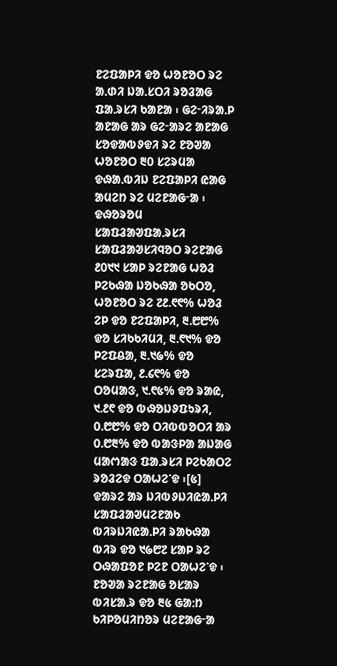ᱱᱮᱯᱟᱞᱤ ᱫᱚ ᱦᱚᱱᱚᱛ ᱨᱮ ᱟᱹᱰᱤ ᱡᱟᱹᱥᱛᱤ ᱨᱚᱲᱟᱜ ᱯᱟᱹᱨᱥᱤ ᱠᱟᱱᱟ ᱾ ᱜᱮᱼᱤᱨᱟᱹᱞ ᱟᱱᱟᱜ ᱟᱨ ᱜᱮᱼᱟᱨᱮ ᱟᱱᱟᱜ ᱥᱚᱫᱟᱵᱽᱫᱤ ᱨᱮ ᱱᱚᱣᱟ ᱦᱚᱱᱚᱛ ᱓᱐ ᱥᱮᱨᱢᱟ ᱫᱷᱟᱹᱵᱤᱡ ᱱᱮᱯᱟᱞᱤ ᱭᱟᱜ ᱟᱢᱮᱴ ᱨᱮ ᱢᱮᱱᱟᱜᱼᱟ ᱾
ᱫᱷᱚᱨᱚᱢ
ᱥᱟᱯᱲᱟᱣᱯᱟᱹᱨᱥᱤ
ᱥᱟᱯᱲᱟᱣᱥᱤᱧᱚᱛ ᱨᱮᱱᱟᱜ ᱒᱐᱑᱑ ᱥᱟᱞ ᱨᱮᱱᱟᱜ ᱦᱚᱲ ᱞᱮᱠᱷᱟ ᱡᱚᱠᱷᱟ ᱚᱠᱛᱚ, ᱦᱚᱱᱚᱛ ᱨᱮ ᱗᱒.᱖᱖% ᱦᱚᱲ ᱮᱞ ᱫᱚ ᱱᱮᱯᱟᱞᱤ, ᱓.᱘᱘% ᱫᱚ ᱥᱤᱠᱠᱤᱢᱤ, ᱓.᱖᱑% ᱫᱚ ᱞᱮᱯᱪᱟ, ᱓.᱑᱙% ᱫᱚ ᱥᱮᱨᱯᱟ, ᱒.᱔᱖% ᱫᱚ ᱛᱚᱢᱟᱝ, ᱑.᱖᱕% ᱫᱚ ᱨᱟᱭ, ᱑.᱒᱖ ᱫᱚ ᱵᱷᱚᱡᱽᱯᱩᱨᱤ, ᱐.᱘᱘% ᱫᱚ ᱛᱤᱵᱵᱚᱛᱤ ᱟᱨ ᱐.᱘᱓% ᱫᱚ ᱵᱟᱝᱞᱟ ᱟᱡᱟᱜ ᱢᱟᱬᱟᱝ ᱯᱟᱹᱨᱥᱤ ᱞᱮᱠᱟᱛᱮ ᱨᱚᱲᱮᱫ ᱛᱟᱦᱮᱸᱫ ᱾[᱕]
ᱫᱟᱨᱮ ᱟᱨ ᱡᱤᱵᱽᱡᱤᱭᱟᱹᱞᱤ
ᱥᱟᱯᱲᱟᱣᱢᱮᱱᱟᱠ ᱵᱤᱨᱡᱤᱭᱟᱹᱞᱤ ᱨᱟᱠᱷᱟ ᱵᱤᱨ ᱫᱚ ᱑᱙᱘᱗ ᱥᱟᱞ ᱨᱮ ᱛᱷᱟᱯᱚᱱ ᱞᱮᱱ ᱛᱟᱦᱮᱸᱫ ᱾ ᱱᱚᱣᱟ ᱨᱮᱱᱟᱜ ᱚᱥᱟᱨ ᱵᱤᱥᱟᱹᱨ ᱫᱚ ᱓᱕ ᱜᱟᱺᱴ ᱠᱤᱞᱚᱢᱤᱴᱚᱨ ᱢᱮᱱᱟᱜᱼᱟ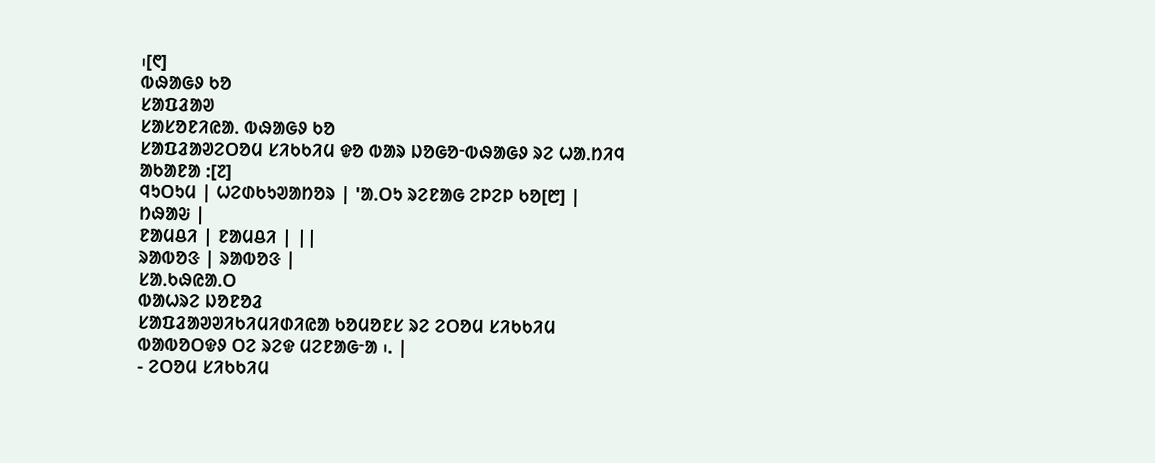᱾[᱖]
ᱵᱷᱟᱜᱽ ᱠᱚ
ᱥᱟᱯᱲᱟᱣ
ᱥᱟᱥᱚᱱᱤᱭᱟᱹ ᱵᱷᱟᱜᱽ ᱠᱚ
ᱥᱟᱯᱲᱟᱣᱮᱛᱚᱢ ᱥᱤᱠᱠᱤᱢ ᱫᱚ ᱵᱟᱨ ᱡᱚᱜᱚᱼᱵᱷᱟᱜᱽ ᱨᱮ ᱦᱟᱹᱴᱤᱧ ᱟᱠᱟᱱᱟ :[᱗]
ᱧᱩᱛᱩᱢ | ᱦᱮᱰᱠᱩᱣᱟᱴᱚᱨ | 'ᱟᱹᱛᱩ ᱨᱮᱱᱟᱜ ᱮᱞᱮᱞ ᱠᱚ[᱘] | ᱴᱷᱟᱶ |
ᱱᱟᱢᱪᱤ | ᱱᱟᱢᱪᱤ | ||
ᱨᱟᱵᱚᱝ | ᱨᱟᱵᱚᱝ |
ᱥᱟᱹᱠᱷᱭᱟᱹᱛ
ᱵᱟᱦᱨᱮ ᱡᱚᱱᱚᱲ
ᱥᱟᱯᱲᱟᱣᱣᱤᱠᱤᱢᱤᱰᱤᱭᱟ ᱠᱚᱢᱚᱱᱥ ᱨᱮ ᱮᱛᱚᱢ ᱥᱤᱠᱠᱤᱢ ᱵᱟᱵᱚᱛᱫᱽ ᱛᱮ ᱨᱮᱫ ᱢᱮᱱᱟᱜᱼᱟ ᱾. |
- ᱮᱛᱚᱢ ᱥᱤᱠᱠᱤᱢ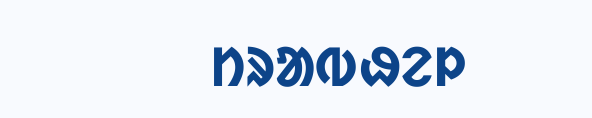ᱴᱨᱟᱵᱷᱮᱞ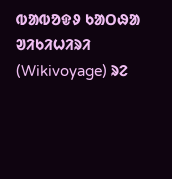ᱵᱟᱵᱚᱫᱽ ᱠᱟᱛᱷᱟ ᱣᱤᱠᱤᱦᱤᱨᱤ (Wikivoyage) ᱨᱮ